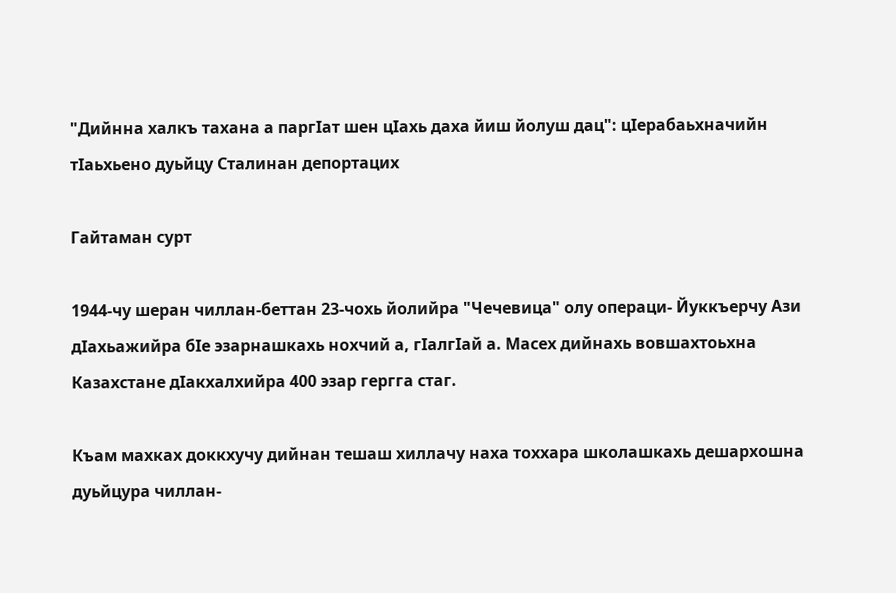"Дийнна халкъ тахана а паргIат шен цIахь даха йиш йолуш дац": цIерабаьхначийн тIаьхьено дуьйцу Сталинан депортацих

Гайтаман сурт

1944-чу шеран чиллан-беттан 23-чохь йолийра "Чечевица" олу операци- Йуккъерчу Ази дIахьажийра бIе эзарнашкахь нохчий а, гIалгIай а. Масех дийнахь вовшахтоьхна Казахстане дIакхалхийра 400 эзар гергга стаг.

Къам махках доккхучу дийнан тешаш хиллачу наха тоххара школашкахь дешархошна дуьйцура чиллан-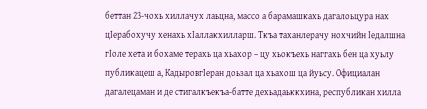беттан 23-чохь хиллачух лаьцна, массо а барамашкахь дагалоьцура нах цIерабохучу хенахь хIаллакхилларш. Ткъа таханлерачу нохчийн Ӏедалшна гӀоле хета и бохаме терахь ца хьахор – цу хьокъехь наггахь бен ца хуьлу публикацеш а, КадыровгӀеран доьзал ца хьахош ца йуьсу. Официалан дагалецаман и де стигалкъекъа-батте дехьадаьккхина, республикан хилла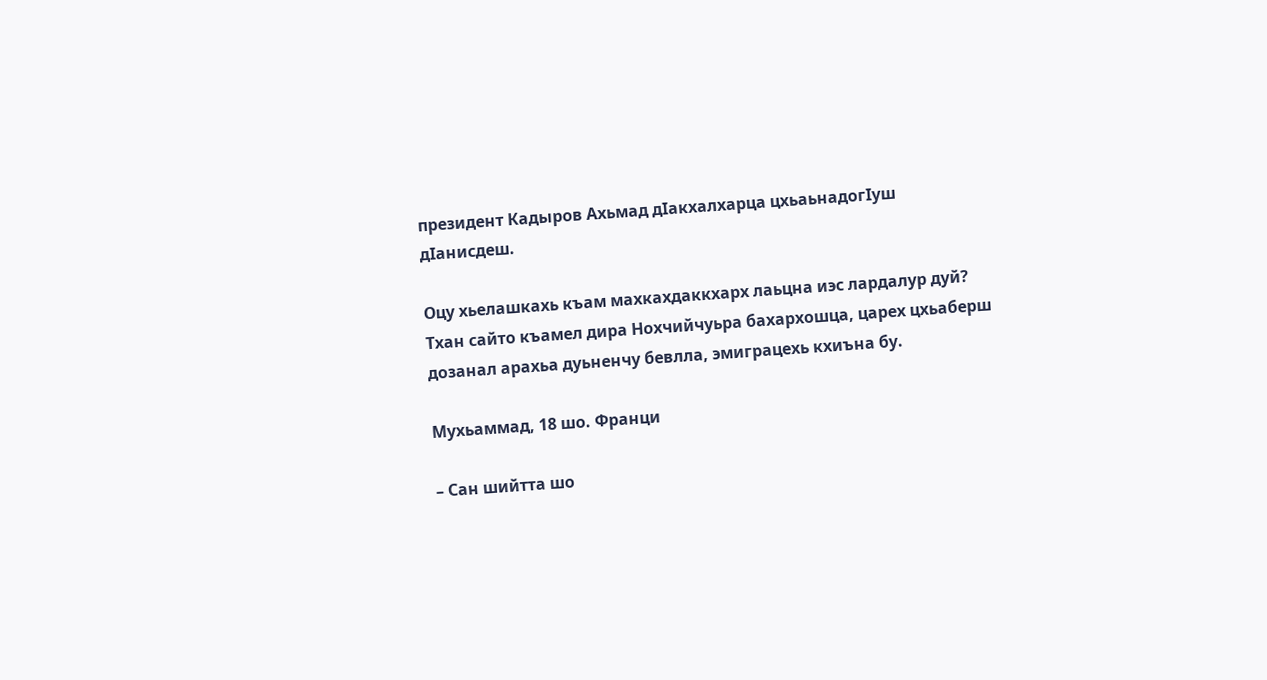президент Кадыров Ахьмад дӀакхалхарца цхьаьнадогӀуш дIанисдеш.

Оцу хьелашкахь къам махкахдаккхарх лаьцна иэс лардалур дуй? Тхан сайто къамел дира Нохчийчуьра бахархошца, царех цхьаберш дозанал арахьа дуьненчу бевлла, эмиграцехь кхиъна бу.

Мухьаммад, 18 шо. Франци

– Сан шийтта шо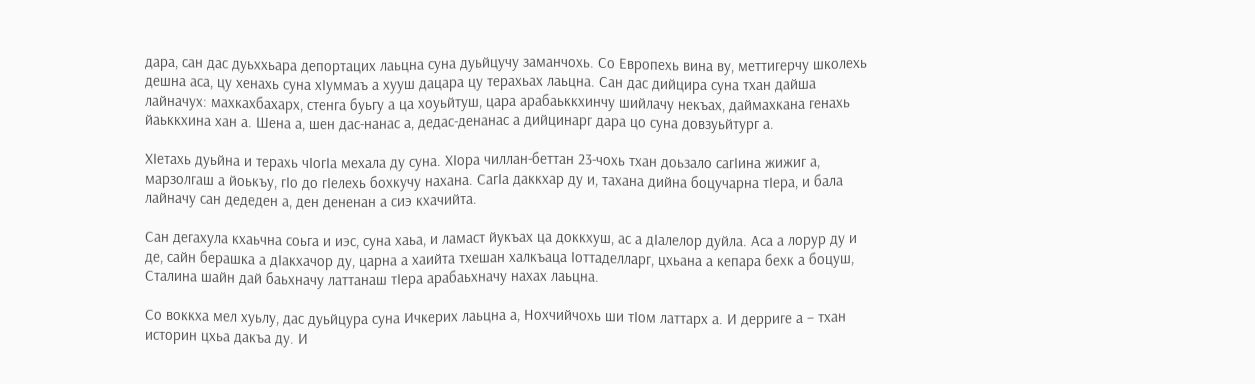дара, сан дас дуьххьара депортацих лаьцна суна дуьйцучу заманчохь. Со Европехь вина ву, меттигерчу школехь дешна аса, цу хенахь суна хIуммаъ а хууш дацара цу терахьах лаьцна. Сан дас дийцира суна тхан дайша лайначух: махкахбахарх, стенга буьгу а ца хоуьйтуш, цара арабаьккхинчу шийлачу некъах, даймахкана генахь йаьккхина хан а. Шена а, шен дас-нанас а, дедас-денанас а дийцинарг дара цо суна довзуьйтург а.

ХIетахь дуьйна и терахь чIогIа мехала ду суна. ХIора чиллан-беттан 23-чохь тхан доьзало сагIина жижиг а, марзолгаш а йоькъу, гIо до гIелехь бохкучу нахана. СагIа даккхар ду и, тахана дийна боцучарна тIера, и бала лайначу сан дедеден а, ден дененан а сиэ кхачийта.

Сан дегахула кхаьчна соьга и иэс, суна хаьа, и ламаст йукъах ца доккхуш, ас а дIалелор дуйла. Аса а лорур ду и де, сайн берашка а дIакхачор ду, царна а хаийта тхешан халкъаца Iоттаделларг, цхьана а кепара бехк а боцуш, Сталина шайн дай баьхначу латтанаш тIера арабаьхначу нахах лаьцна.

Со воккха мел хуьлу, дас дуьйцура суна Ичкерих лаьцна а, Нохчийчохь ши тIом латтарх а. И дерриге а – тхан историн цхьа дакъа ду. И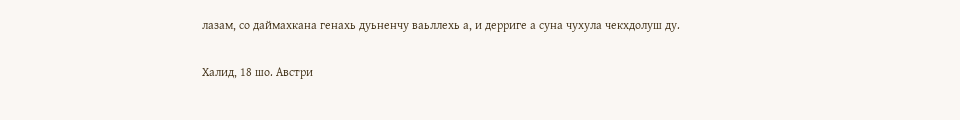лазам, со даймахкана генахь дуьненчу ваьллехь а, и дерриге а суна чухула чекхдолуш ду.

Халид, 18 шо. Австри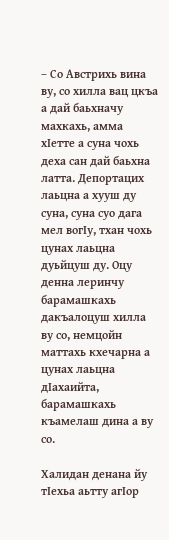– Со Австрихь вина ву, со хилла вац цкъа а дай баьхначу махкахь, амма хIетте а суна чохь деха сан дай баьхна латта. Депортацих лаьцна а хууш ду суна, суна суо дага мел вогIу, тхан чохь цунах лаьцна дуьйцуш ду. Оцу денна леринчу барамашкахь дакъалоцуш хилла ву со, немцойн маттахь кхечарна а цунах лаьцна дIахаийта, барамашкахь къамелаш дина а ву со.

Халидан денана йу тIехьа аьтту агIор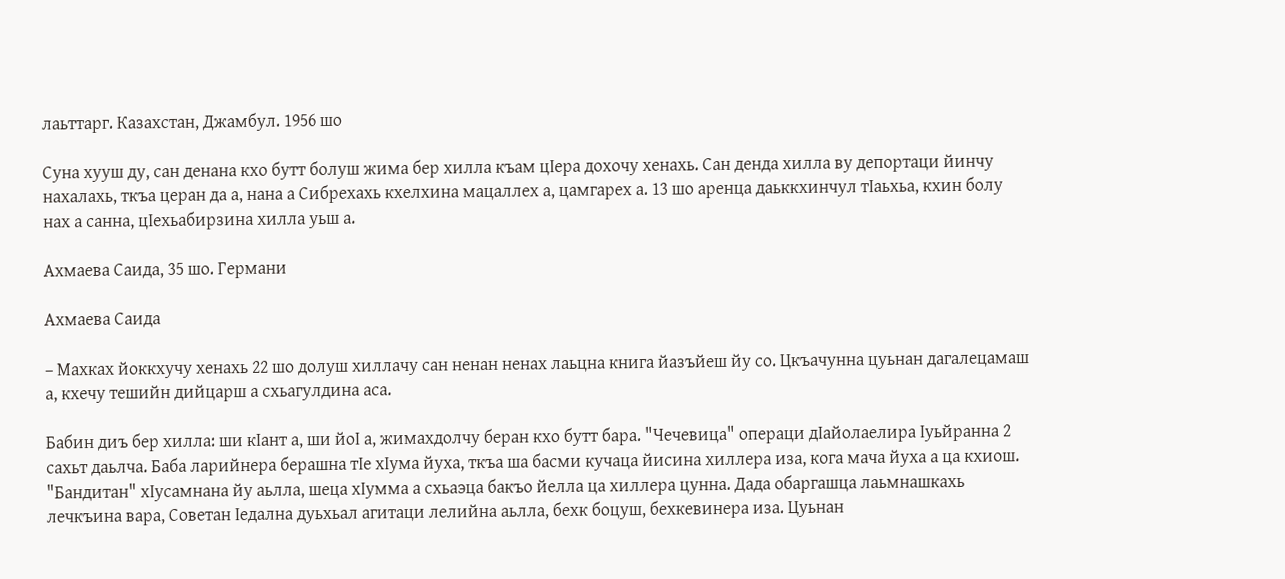лаьттарг. Казахстан, Джамбул. 1956 шо

Суна хууш ду, сан денана кхо бутт болуш жима бер хилла къам цIера дохочу хенахь. Сан денда хилла ву депортаци йинчу нахалахь, ткъа церан да а, нана а Сибрехахь кхелхина мацаллех а, цамгарех а. 13 шо аренца даьккхинчул тIаьхьа, кхин болу нах а санна, цIехьабирзина хилла уьш а.

Ахмаева Саида, 35 шо. Германи

Ахмаева Саида

– Махках йоккхучу хенахь 22 шо долуш хиллачу сан ненан ненах лаьцна книга йазъйеш йу со. Цкъачунна цуьнан дагалецамаш а, кхечу тешийн дийцарш а схьагулдина аса.

Бабин диъ бер хилла: ши кӀант а, ши йоӀ а, жимахдолчу беран кхо бутт бара. "Чечевица" операци дӀайолаелира Ӏуьйранна 2 сахьт даьлча. Баба ларийнера берашна тIе хIума йуха, ткъа ша басми кучаца йисина хиллера иза, кога мача йуха а ца кхиош. "Бандитан" хIусамнана йу аьлла, шеца хӀумма а схьаэца бакъо йелла ца хиллера цунна. Дада обаргашца лаьмнашкахь лечкъина вара, Советан Iедална дуьхьал агитаци лелийна аьлла, бехк боцуш, бехкевинера иза. Цуьнан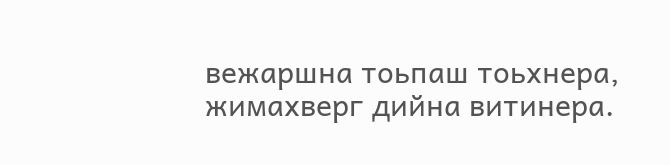вежаршна тоьпаш тоьхнера, жимахверг дийна витинера.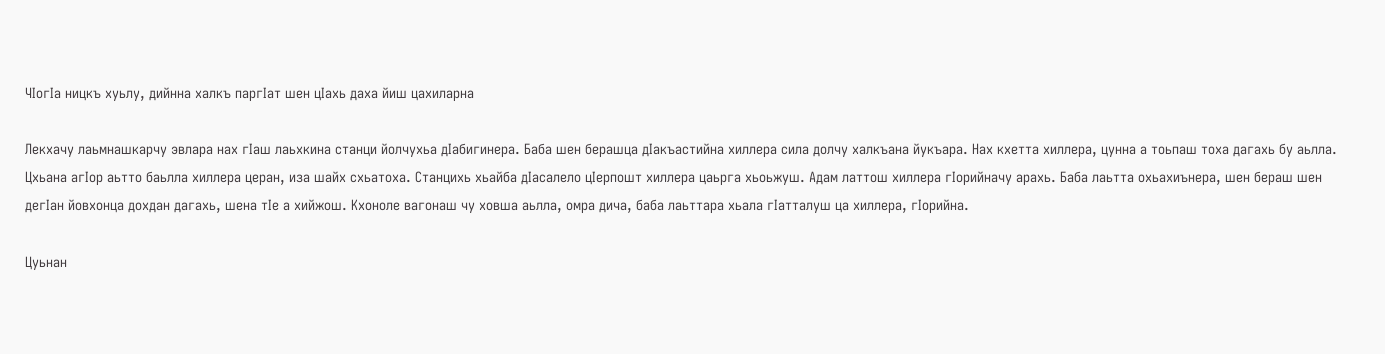ЧIогIа ницкъ хуьлу, дийнна халкъ паргIат шен цIахь даха йиш цахиларна

Лекхачу лаьмнашкарчу эвлара нах гIаш лаьхкина станци йолчухьа дIабигинера. Баба шен берашца дIакъастийна хиллера сила долчу халкъана йукъара. Нах кхетта хиллера, цунна а тоьпаш тоха дагахь бу аьлла. Цхьана агIор аьтто баьлла хиллера церан, иза шайх схьатоха. Станцихь хьайба дIасалело цIерпошт хиллера цаьрга хьоьжуш. Адам латтош хиллера гIорийначу арахь. Баба лаьтта охьахиънера, шен бераш шен дегIан йовхонца дохдан дагахь, шена тIе а хийжош. Кхоноле вагонаш чу ховша аьлла, омра дича, баба лаьттара хьала гIатталуш ца хиллера, гIорийна.

Цуьнан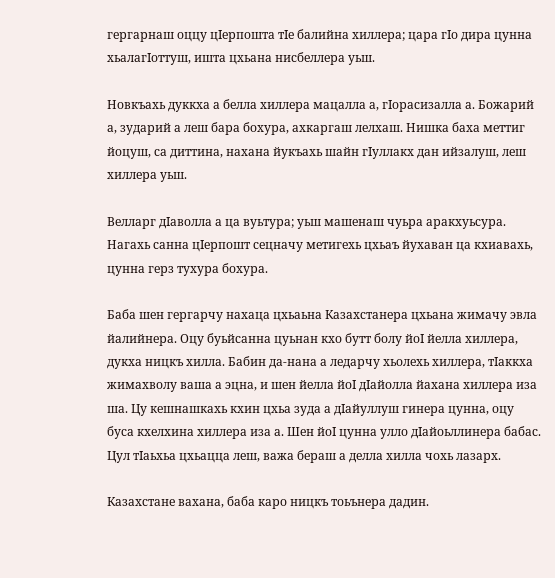гергарнаш оццу цӀерпошта тӀе балийна хиллера; цара гӀо дира цунна хьалагIоттуш, ишта цхьана нисбеллера уьш.

Новкъахь дуккха а белла хиллера мацалла а, гӀорасизалла а. Божарий а, зударий а леш бара бохура, ахкаргаш лелхаш. Нишка баха меттиг йоцуш, са диттина, нахана йукъахь шайн гIуллакх дан ийзалуш, леш хиллера уьш.

Велларг дӀаволла а ца вуьтура; уьш машенаш чуьра аракхуьсура. Нагахь санна цIерпошт сецначу метигехь цхьаъ йухаван ца кхиавахь, цунна герз тухура бохура.

Баба шен гергарчу нахаца цхьаьна Казахстанера цхьана жимачу эвла йалийнера. Оцу буьйсанна цуьнан кхо бутт болу йоI йелла хиллера, дукха ницкъ хилла. Бабин да-нана а ледарчу хьолехь хиллера, тIаккха жимахволу ваша а эцна, и шен йелла йоI дIайолла йахана хиллера иза ша. Цу кешнашкахь кхин цхьа зуда а дIайуллуш гинера цунна, оцу буса кхелхина хиллера иза а. Шен йоI цунна улло дIайоьллинера бабас. Цул тIаьхьа цхьацца леш, важа бераш а делла хилла чохь лазарх.

Казахстане вахана, баба каро ницкъ тоьънера дадин.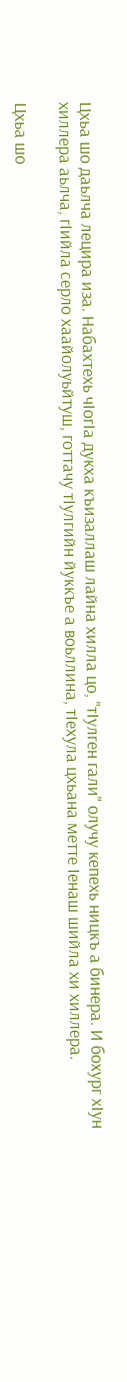Цхьа шо даьлча лецира иза. Набахтехь чIогIа дукха къизаллаш лайна хилла цо, "тIулген гали" олучу кепехь ницкъ а бинера. И бохург хIун хиллера аьлча, гIийла серло хаайолуьйтуш, готтачу тIулгийн йуккъе а воьллина, тIехула цхьана метте Iенаш шийла хи хиллера.

Цхьа шо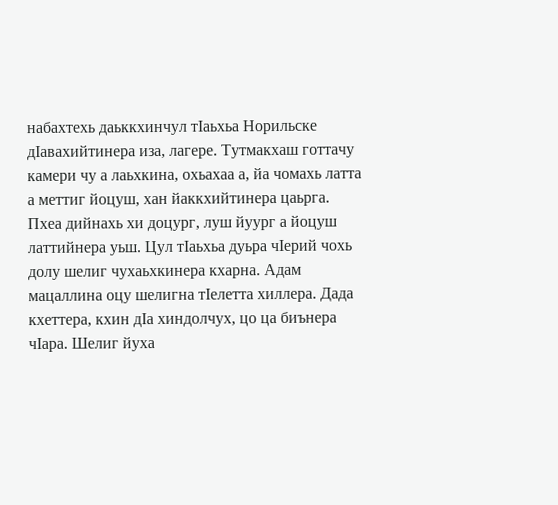набахтехь даьккхинчул тIаьхьа Норильске дIавахийтинера иза, лагере. Тутмакхаш готтачу камери чу а лаьхкина, охьахаа а, йа чомахь латта а меттиг йоцуш, хан йаккхийтинера цаьрга. Пхеа дийнахь хи доцург, луш йуург а йоцуш латтийнера уьш. Цул тIаьхьа дуьра чIерий чохь долу шелиг чухаьхкинера кхарна. Адам мацаллина оцу шелигна тIелетта хиллера. Дада кхеттера, кхин дIа хиндолчух, цо ца биънера чIара. Шелиг йуха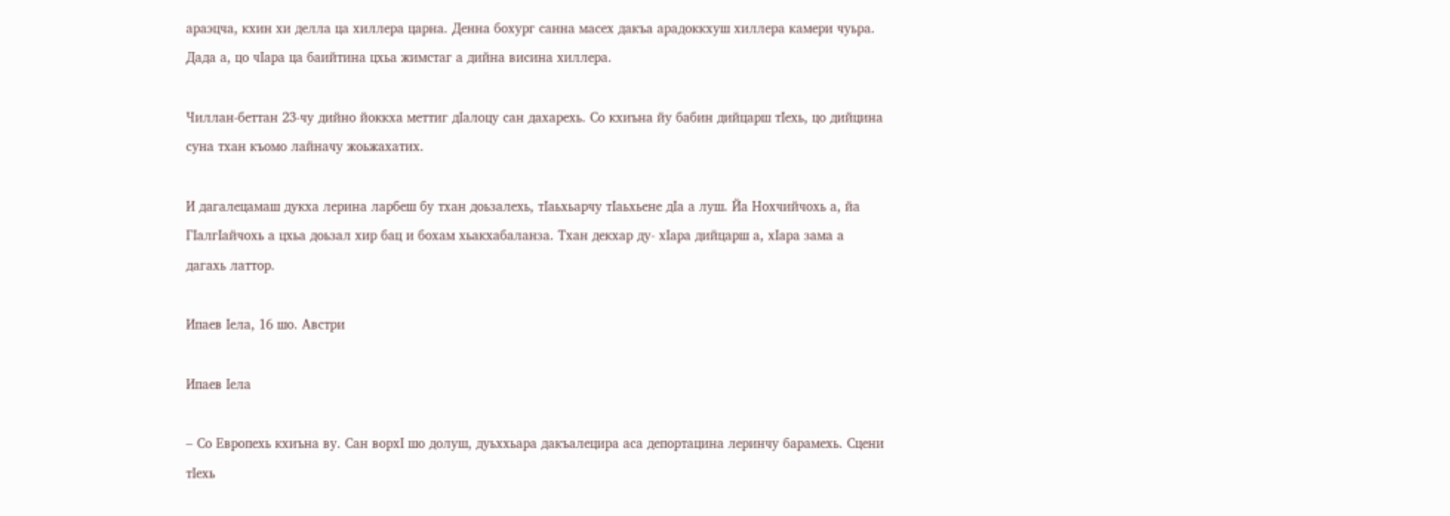араэцча, кхин хи делла ца хиллера царна. Денна бохург санна масех дакъа арадоккхуш хиллера камери чуьра. Дада а, цо чIара ца баийтина цхьа жимстаг а дийна висина хиллера.

Чиллан-беттан 23-чу дийно йоккха меттиг дIалоцу сан дахарехь. Со кхиъна йу бабин дийцарш тIехь, цо дийцина суна тхан къомо лайначу жоьжахатих.

И дагалецамаш дукха лерина ларбеш бу тхан доьзалехь, тIаьхьарчу тIаьхьене дIа а луш. Йа Нохчийчохь а, йа ГIалгIайчохь а цхьа доьзал хир бац и бохам хьакхабаланза. Тхан декхар ду- хIара дийцарш а, хIара зама а дагахь латтор.

Ипаев Iела, 16 шо. Австри

Ипаев Iела

– Со Европехь кхиъна ву. Сан ворхI шо долуш, дуьххьара дакъалецира аса депортацина леринчу барамехь. Сцени тIехь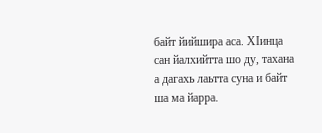байт йийшира аса. ХIинца сан йалхийтта шо ду, тахана а дагахь лаьтта суна и байт ша ма йарра.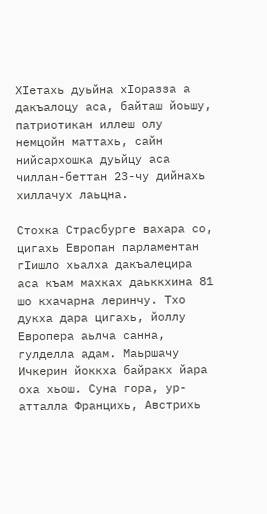ХIетахь дуьйна хIоразза а дакъалоцу аса, байташ йоьшу, патриотикан иллеш олу немцойн маттахь, сайн нийсархошка дуьйцу аса чиллан-беттан 23-чу дийнахь хиллачух лаьцна.

Стохка Страсбурге вахара со, цигахь Европан парламентан гIишло хьалха дакъалецира аса къам махках даьккхина 81 шо кхачарна леринчу. Тхо дукха дара цигахь, йоллу Европера аьлча санна, гулделла адам. Маьршачу Ичкерин йоккха байракх йара оха хьош. Суна гора, ур-атталла Францихь, Австрихь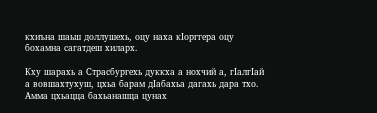кхиъна шаьш доллушехь, оцу наха кIорггера оцу бохамна сагатдеш хиларх.

Кху шарахь а Страсбургехь дуккха а нохчий а, гIалгIай а вовшахтухуш, цхьа барам дIабахьа дагахь дара тхо. Амма цхьацца бахьанашца цунах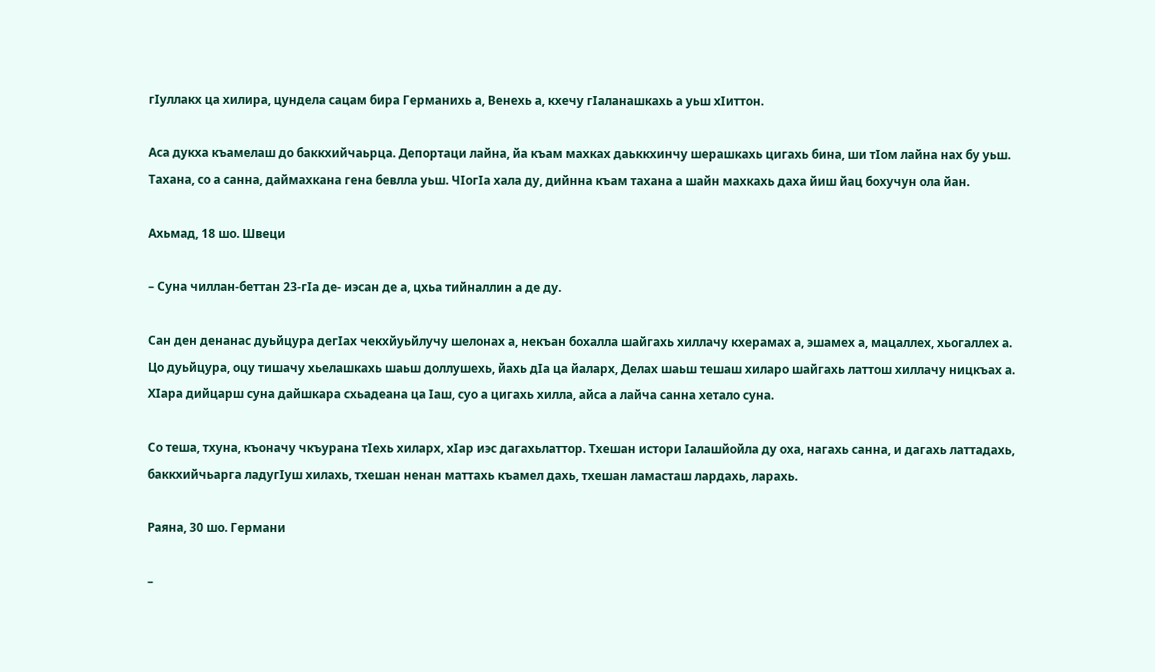гIуллакх ца хилира, цундела сацам бира Германихь а, Венехь а, кхечу гIаланашкахь а уьш хIиттон.

Аса дукха къамелаш до баккхийчаьрца. Депортаци лайна, йа къам махках даьккхинчу шерашкахь цигахь бина, ши тIом лайна нах бу уьш. Тахана, со а санна, даймахкана гена бевлла уьш. ЧIогIа хала ду, дийнна къам тахана а шайн махкахь даха йиш йац бохучун ола йан.

Ахьмад, 18 шо. Швеци

– Суна чиллан-беттан 23-гIа де- иэсан де а, цхьа тийналлин а де ду.

Сан ден денанас дуьйцура дегIах чекхйуьйлучу шелонах а, некъан бохалла шайгахь хиллачу кхерамах а, эшамех а, мацаллех, хьогаллех а. Цо дуьйцура, оцу тишачу хьелашкахь шаьш доллушехь, йахь дIа ца йаларх, Делах шаьш тешаш хиларо шайгахь латтош хиллачу ницкъах а. ХIара дийцарш суна дайшкара схьадеана ца Iаш, суо а цигахь хилла, айса а лайча санна хетало суна.

Со теша, тхуна, къоначу чкъурана тIехь хиларх, хIар иэс дагахьлаттор. Тхешан истори Iалашйойла ду оха, нагахь санна, и дагахь латтадахь, баккхийчьарга ладугIуш хилахь, тхешан ненан маттахь къамел дахь, тхешан ламасташ лардахь, ларахь.

Раяна, 30 шо. Германи

–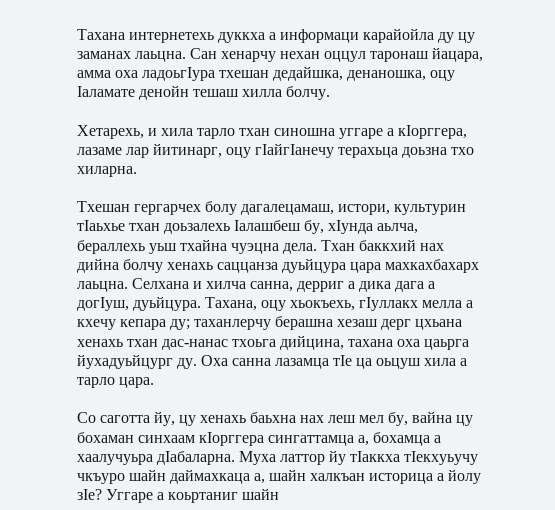Тахана интернетехь дуккха а информаци карайойла ду цу заманах лаьцна. Сан хенарчу нехан оццул таронаш йацара, амма оха ладоьгIура тхешан дедайшка, денаношка, оцу Iаламате денойн тешаш хилла болчу.

Хетарехь, и хила тарло тхан синошна уггаре а кӀорггера, лазаме лар йитинарг, оцу гӀайгӀанечу терахьца доьзна тхо хиларна.

Тхешан гергарчех болу дагалецамаш, истори, культурин тӀаьхье тхан доьзалехь Iалашбеш бу, хIунда аьлча, бераллехь уьш тхайна чуэцна дела. Тхан баккхий нах дийна болчу хенахь саццанза дуьйцура цара махкахбахарх лаьцна. Селхана и хилча санна, дерриг а дика дага а догIуш, дуьйцура. Тахана, оцу хьокъехь, гӀуллакх мелла а кхечу кепара ду; таханлерчу берашна хезаш дерг цхьана хенахь тхан дас-нанас тхоьга дийцина, тахана оха цаьрга йухадуьйцург ду. Оха санна лазамца тIе ца оьцуш хила а тарло цара.

Со саготта йу, цу хенахь баьхна нах леш мел бу, вайна цу бохаман синхаам кIорггера сингаттамца а, бохамца а хаалучуьра дIабаларна. Муха латтор йу тIаккха тӀекхуьучу чкъуро шайн даймахкаца а, шайн халкъан историца а йолу зӀе? Уггаре а коьртаниг шайн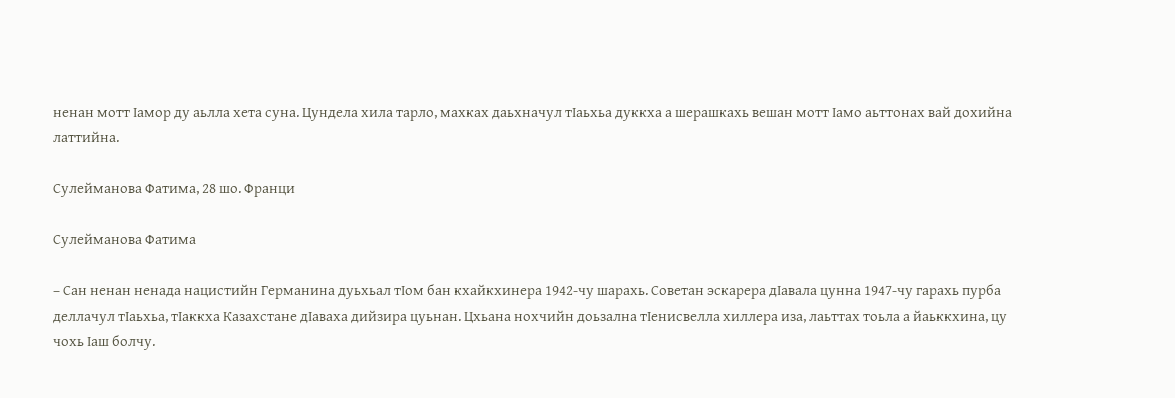ненан мотт Ӏамор ду аьлла хета суна. Цундела хила тарло, махках даьхначул тIаьхьа дуккха а шерашкахь вешан мотт Iамо аьттонах вай дохийна латтийна.

Сулейманова Фатима, 28 шо. Франци

Сулейманова Фатима

– Сан ненан ненада нацистийн Германина дуьхьал тIом бан кхайкхинера 1942-чу шарахь. Советан эскарера дIавала цунна 1947-чу гарахь пурба деллачул тIаьхьа, тIаккха Казахстане дIаваха дийзира цуьнан. Цхьана нохчийн доьзална тIенисвелла хиллера иза, лаьттах тоьла а йаьккхина, цу чохь Iаш болчу.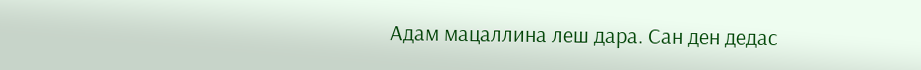Адам мацаллина леш дара. Сан ден дедас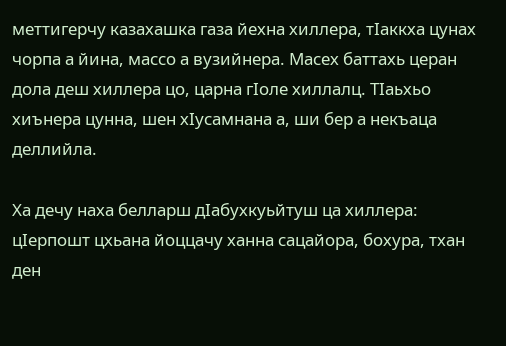меттигерчу казахашка газа йехна хиллера, тIаккха цунах чорпа а йина, массо а вузийнера. Масех баттахь церан дола деш хиллера цо, царна гIоле хиллалц. ТIаьхьо хиънера цунна, шен хIусамнана а, ши бер а некъаца деллийла.

Ха дечу наха белларш дIабухкуьйтуш ца хиллера: цIерпошт цхьана йоццачу ханна сацайора, бохура, тхан ден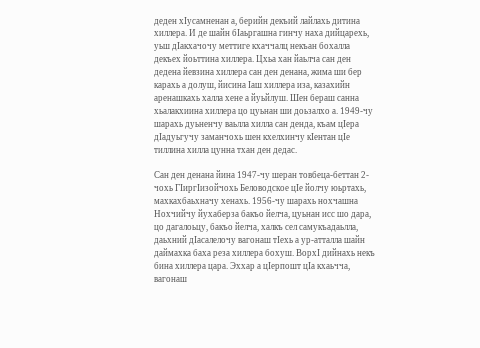деден хIусамненан а, берийн декъий лайлахь дитина хиллера. И де шайн бIаьргашна гинчу наха дийцарехь, уьш дIакхачочу меттиге кхаччалц некъан бохалла декъех йоьттина хиллера. Цхьа хан йаьлча сан ден дедена йевзина хиллера сан ден денана, жима ши бер карахь а долуш, йисина Iаш хиллера иза, казахийн аренашкахь халла хене а йуьйлуш. Шен бераш санна хьалакхиина хиллера цо цуьнан ши доьзалхо а. 1949-чу шарахь дуьненчу ваьлла хилла сан денда, къам цIера дIадуьгучу заманчохь шен кхелхинчу кIентан цIе тиллина хилла цунна тхан ден дедас.

Сан ден денана йина 1947-чу шеран товбеца-беттан 2-чохь ГӀиргӀизойчохь Беловодское цIе йолчу юьртахь, махкахбаьхначу хенахь. 1956-чу шарахь нохчашна Нохчийчу йухаберза бакъо йелча, цуьнан исс шо дара, цо дагалоьцу, бакъо йелча, халкъ сел самукъадаьлла, даьхний дIасалелочу вагонаш тӀехь а ур-атталла шайн даймахка баха реза хиллера бохуш. ВорхӀ дийнахь некъ бина хиллера цара. Эххар а цӀерпошт цӀа кхаьчча, вагонаш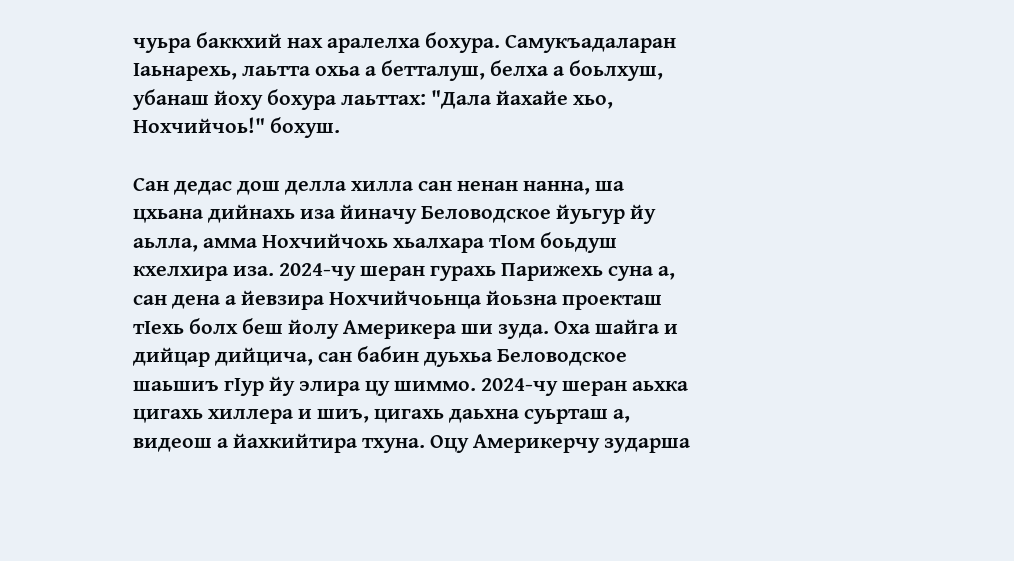чуьра баккхий нах аралелха бохура. Самукъадаларан Ӏаьнарехь, лаьтта охьа а бетталуш, белха а боьлхуш, убанаш йоху бохура лаьттах: "Дала йахайе хьо, Нохчийчоь!" бохуш.

Сан дедас дош делла хилла сан ненан нанна, ша цхьана дийнахь иза йиначу Беловодское йуьгур йу аьлла, амма Нохчийчохь хьалхара тӀом боьдуш кхелхира иза. 2024-чу шеран гурахь Парижехь суна а, сан дена а йевзира Нохчийчоьнца йоьзна проекташ тӀехь болх беш йолу Америкера ши зуда. Оха шайга и дийцар дийцича, сан бабин дуьхьа Беловодское шаьшиъ гIур йу элира цу шиммо. 2024-чу шеран аьхка цигахь хиллера и шиъ, цигахь даьхна суьрташ а, видеош а йахкийтира тхуна. Оцу Америкерчу зударша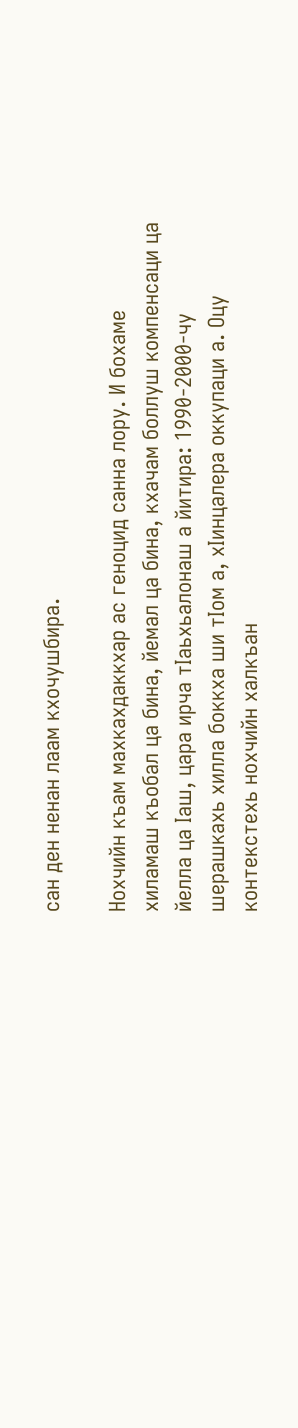сан ден ненан лаам кхочушбира.

Нохчийн къам махкахдаккхар ас геноцид санна лору. И бохаме хиламаш къобал ца бина, йемал ца бина, кхачам боллуш компенсаци ца йелла ца Ӏаш, цара ирча тӀаьхьалонаш а йитира: 1990-2000-чу шерашкахь хилла боккха ши тӀом а, хӀинцалера оккупаци а. Оцу контекстехь нохчийн халкъан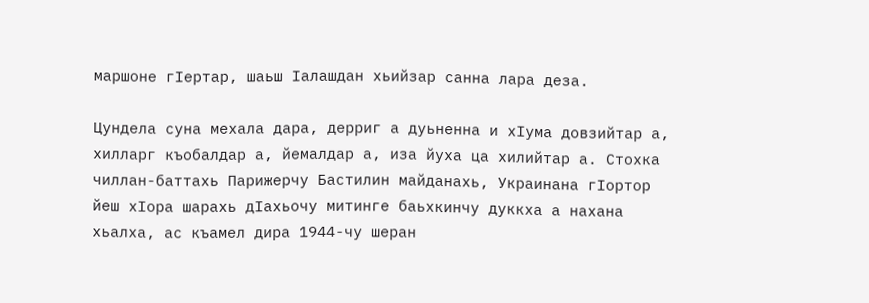маршоне гIертар, шаьш Iалашдан хьийзар санна лара деза.

Цундела суна мехала дара, дерриг а дуьненна и хӀума довзийтар а, хилларг къобалдар а, йемалдар а, иза йуха ца хилийтар а. Стохка чиллан-баттахь Парижерчу Бастилин майданахь, Украинана гӀортор йеш хӀора шарахь дӀахьочу митинге баьхкинчу дуккха а нахана хьалха, ас къамел дира 1944-чу шеран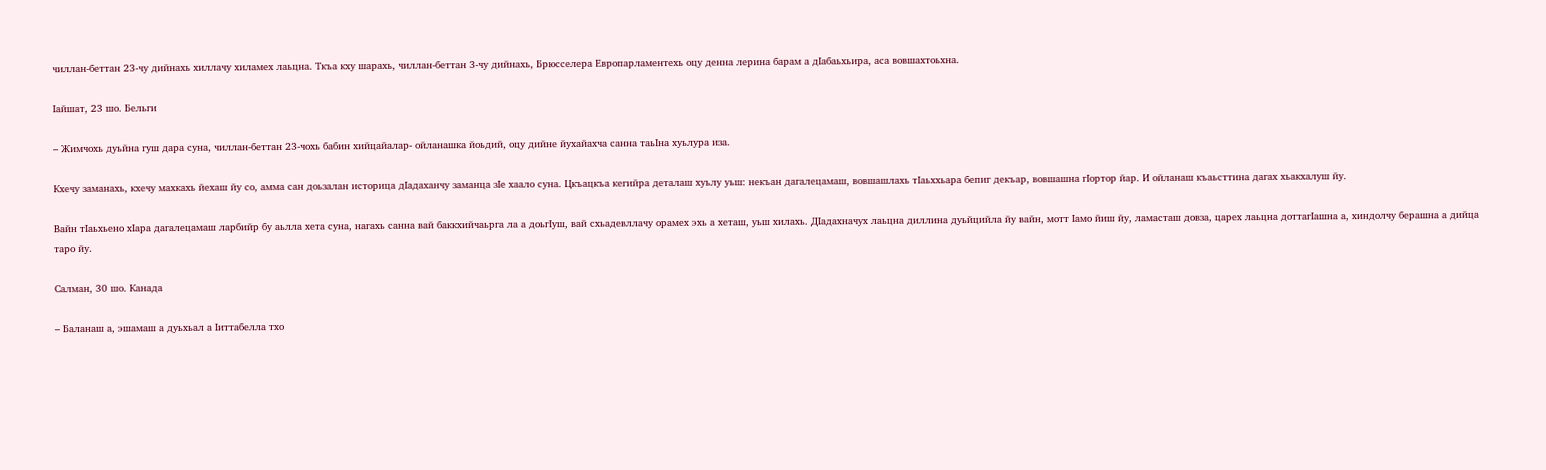чиллан-беттан 23-чу дийнахь хиллачу хиламех лаьцна. Ткъа кху шарахь, чиллан-беттан 3-чу дийнахь, Брюсселера Европарламентехь оцу денна лерина барам а дIабаьхьира, аса вовшахтоьхна.

Iайшат, 23 шо. Бельги

– Жимчохь дуьйна гуш дара суна, чиллан-беттан 23-чохь бабин хийцайалар- ойланашка йоьдий, оцу дийне йухайахча санна таьIна хуьлура иза.

Кхечу заманахь, кхечу махкахь йехаш йу со, амма сан доьзалан историца дӀадаханчу заманца зӀе хаало суна. Цкъацкъа кегийра деталаш хуьлу уьш: некъан дагалецамаш, вовшашлахь тӀаьххьара бепиг декъар, вовшашна гӀортор йар. И ойланаш къаьсттина дагах хьакхалуш йу.

Вайн тӀаьхьено хIара дагалецамаш ларбийр бу аьлла хета суна, нагахь санна вай баккхийчаьрга ла а доьгӀуш, вай схьадевллачу орамех эхь а хеташ, уьш хилахь. ДӀадахначух лаьцна диллина дуьйцийла йу вайн, мотт Iамо йиш йу, ламасташ довза, царех лаьцна доттагIашна а, хиндолчу берашна а дийца таро йу.

Салман, 30 шо. Канада

– Баланаш а, эшамаш а дуьхьал а Iиттабелла тхо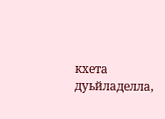кхета дуьйладелла,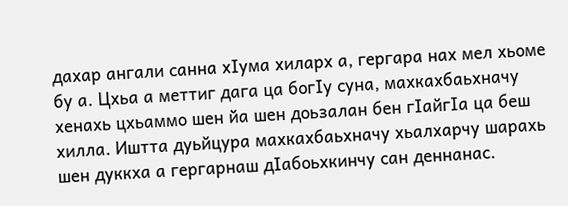дахар ангали санна хIума хиларх а, гергара нах мел хьоме бу а. Цхьа а меттиг дага ца богӀу суна, махкахбаьхначу хенахь цхьаммо шен йа шен доьзалан бен гӀайгӀа ца беш хилла. Иштта дуьйцура махкахбаьхначу хьалхарчу шарахь шен дуккха а гергарнаш дӀабоьхкинчу сан деннанас.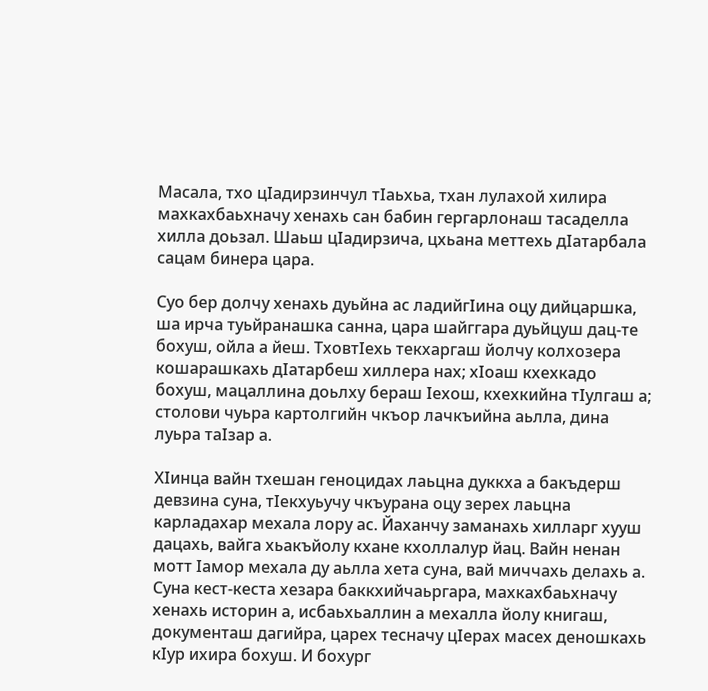Масала, тхо цӀадирзинчул тӀаьхьа, тхан лулахой хилира махкахбаьхначу хенахь сан бабин гергарлонаш тасаделла хилла доьзал. Шаьш цӀадирзича, цхьана меттехь дӀатарбала сацам бинера цара.

Суо бер долчу хенахь дуьйна ас ладийгIина оцу дийцаршка, ша ирча туьйранашка санна, цара шайггара дуьйцуш дац-те бохуш, ойла а йеш. ТховтIехь текхаргаш йолчу колхозера кошарашкахь дIатарбеш хиллера нах; хIоаш кхехкадо бохуш, мацаллина доьлху бераш Iехош, кхехкийна тIулгаш а; столови чуьра картолгийн чкъор лачкъийна аьлла, дина луьра таIзар а.

ХӀинца вайн тхешан геноцидах лаьцна дуккха а бакъдерш девзина суна, тӀекхуьучу чкъурана оцу зерех лаьцна карладахар мехала лору ас. Йаханчу заманахь хилларг хууш дацахь, вайга хьакъйолу кхане кхоллалур йац. Вайн ненан мотт Ӏамор мехала ду аьлла хета суна, вай миччахь делахь а. Суна кест-кеста хезара баккхийчаьргара, махкахбаьхначу хенахь историн а, исбаьхьаллин а мехалла йолу книгаш, документаш дагийра, царех тесначу цӀерах масех деношкахь кӀур ихира бохуш. И бохург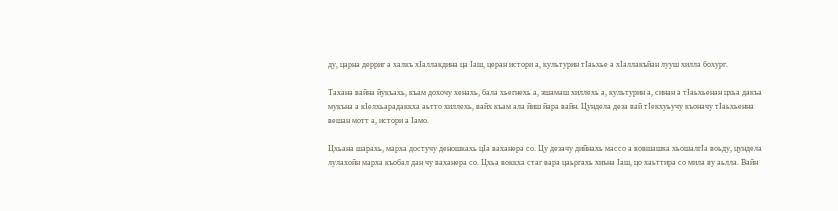ду, царна дерриг а халкъ хIаллакдина ца Ӏаш, церан истори а, культурин тӀаьхье а хӀаллакъйан лууш хилла бохург.

Тахана вайна йукъахь, къам дохочу хенахь, бала хьегнехь а, эшамаш хиллехь а, культурин а, синан а тIаьхьенан цхьа дакъа мукъна а кIелхьарадаккха аьтто хиллехь, вайх къам ала йиш йара вайн. Цундела деза вай тIекхуьучу къоначу тIаьхьенна вешан мотт а, истори а Iамо.

Цхьана шарахь, марха достучу деношкахь цIа ваханера со. Цу дезачу дийнахь массо а вовшашка хьошалгӀа воьду, цундела лулахойн марха къобал дан чу ваханера со. Цхьа воккха стаг вара цаьргахь хиъна Ӏаш, цо хаьттира со мила ву аьлла. Вайн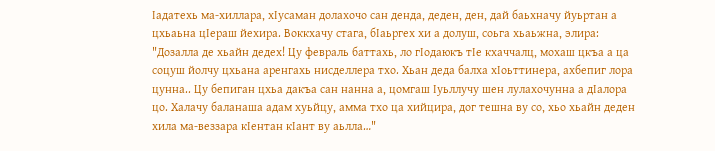Ӏадатехь ма-хиллара, хӀусаман долахочо сан денда, деден, ден, дай баьхначу йуьртан а цхьаьна цIераш йехира. Воккхачу стага, бӀаьргех хи а долуш, соьга хьаьжна, элира: "Дозалла де хьайн дедех! Цу февраль баттахь, ло гӀодаюкъ тӀе кхаччалц, мохаш цкъа а ца соцуш йолчу цхьана аренгахь нисделлера тхо. Хьан деда балха хӀоьттинера, ахбепиг лора цунна.. Цу бепиган цхьа дакъа сан нанна а, цомгаш Iуьллучу шен лулахочунна а дIалора цо. Халачу баланаша адам хуьйцу, амма тхо ца хийцира, дог тешна ву со, хьо хьайн деден хила ма-веззара кIентан кIант ву аьлла…"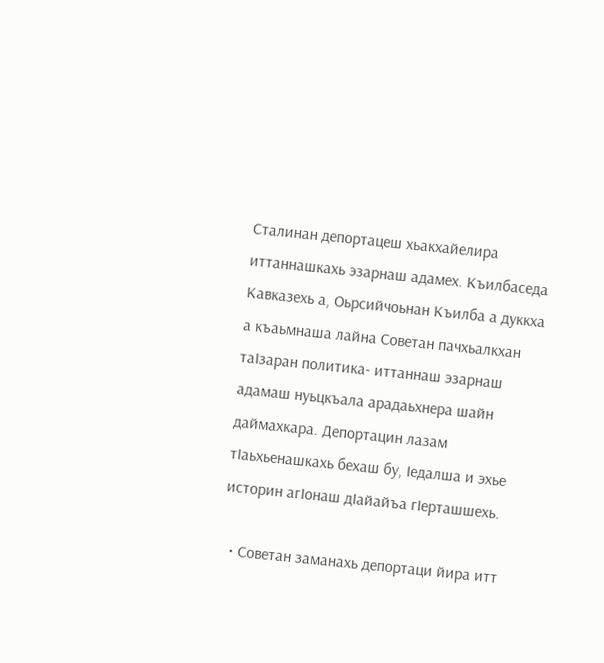Сталинан депортацеш хьакхайелира иттаннашкахь эзарнаш адамех. Къилбаседа Кавказехь а, Оьрсийчоьнан Къилба а дуккха а къаьмнаша лайна Советан пачхьалкхан таIзаран политика- иттаннаш эзарнаш адамаш нуьцкъала арадаьхнера шайн даймахкара. Депортацин лазам тӀаьхьенашкахь бехаш бу, Ӏедалша и эхье историн агӀонаш дӀайайъа гӀерташшехь.

  • Советан заманахь депортаци йира итт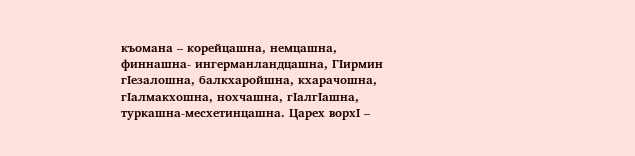къомана – корейцашна, немцашна, финнашна- ингерманландцашна, ГIирмин гIезалошна, балкхаройшна, кхарачошна, гIалмакхошна, нохчашна, гIалгIашна, туркашна-месхетинцашна. Царех ворхI –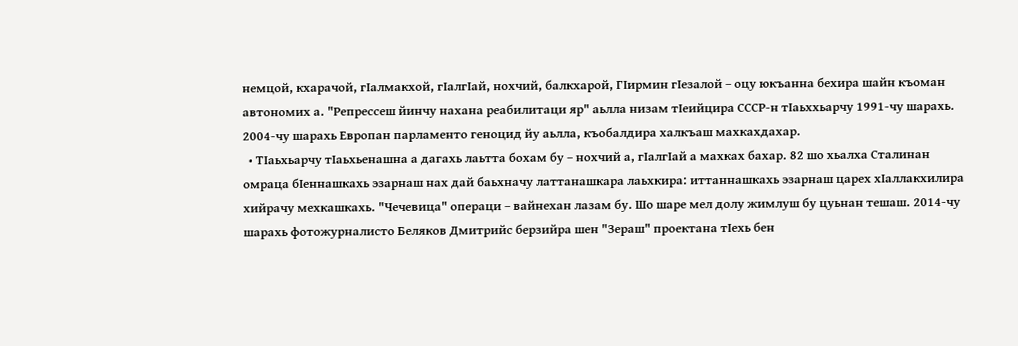немцой, кхарачой, гIалмакхой, гIалгIай, нохчий, балкхарой, ГIирмин гIезалой – оцу юкъанна бехира шайн къоман автономих а. "Репрессеш йинчу нахана реабилитаци яр" аьлла низам тIеийцира СССР-н тIаьххьарчу 1991-чу шарахь. 2004-чу шарахь Европан парламенто геноцид йу аьлла, къобалдира халкъаш махкахдахар.
  • ТIаьхьарчу тIаьхьенашна а дагахь лаьтта бохам бу – нохчий а, гIалгIай а махках бахар. 82 шо хьалха Сталинан омраца бIеннашкахь эзарнаш нах дай баьхначу латтанашкара лаьхкира: иттаннашкахь эзарнаш царех хIаллакхилира хийрачу мехкашкахь. "Чечевица" операци – вайнехан лазам бу. Шо шаре мел долу жимлуш бу цуьнан тешаш. 2014-чу шарахь фотожурналисто Беляков Дмитрийс берзийра шен "Зераш" проектана тIехь бен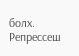болх. Репрессеш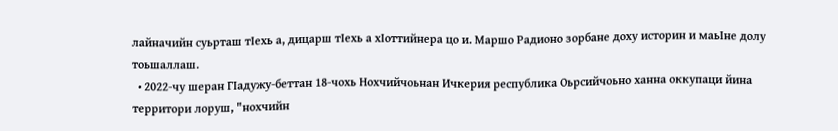лайначийн суьрташ тIехь а, дицарш тIехь а хIоттийнера цо и. Маршо Радионо зорбане доху историн и маьIне долу тоьшаллаш.
  • 2022-чу шеран ГIадужу-беттан 18-чохь Нохчийчоьнан Ичкерия республика Оьрсийчоьно ханна оккупаци йина территори лоруш, "нохчийн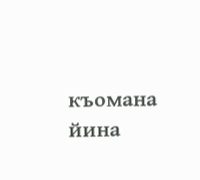къомана йина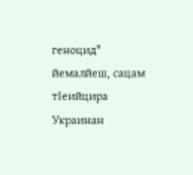геноцид" йемалйеш, сацам тIеийцира Украинан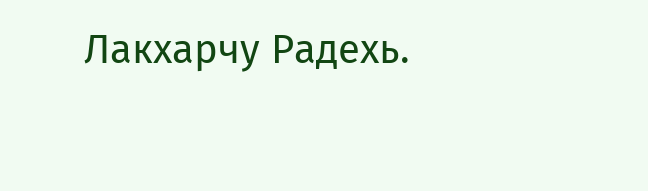Лакхарчу Радехь.